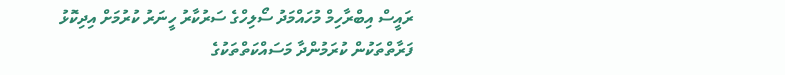ރައީސް އިބްރާހިމް މުހައްމަދު ސޯލިހްގެ ސަރުކާރު ހީނަރު ކުރުމަށް އިދިކޮޅު ފަރާތްތަކުން ކުރަމުންދާ މަސައްކަތްތަކުގެ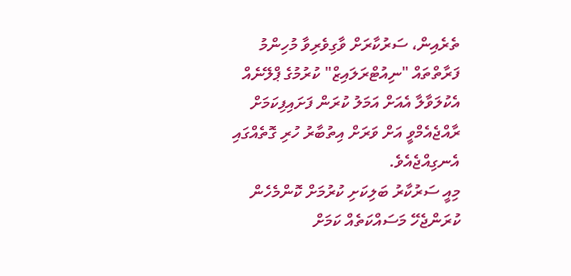ތެރެއިން، ސަރުކާރަށް ވާގިވެރިވާ މުހިންމު ފަރާތްތައް "ނިއުޓްރަލައިޒް" ކުރުމުގެ ޕްލޭނެއް އެކުލަވާލާ އެއަށް އަމަލު ކުރަން ފަށައިފިކަމަށް ރާއްޖެއެމްވީ އަށް ވަރަށް އިތުބާރު ހުރި ގޮތެއްގައި އެނގިއްޖެއެވެ.
މިއީ ސަރުކާރު ބަލިކަށި ކުރުމަށް ކޮންމެހެން ކުރަންޖެހޭ މަސައްކަތެއް ކަމަށް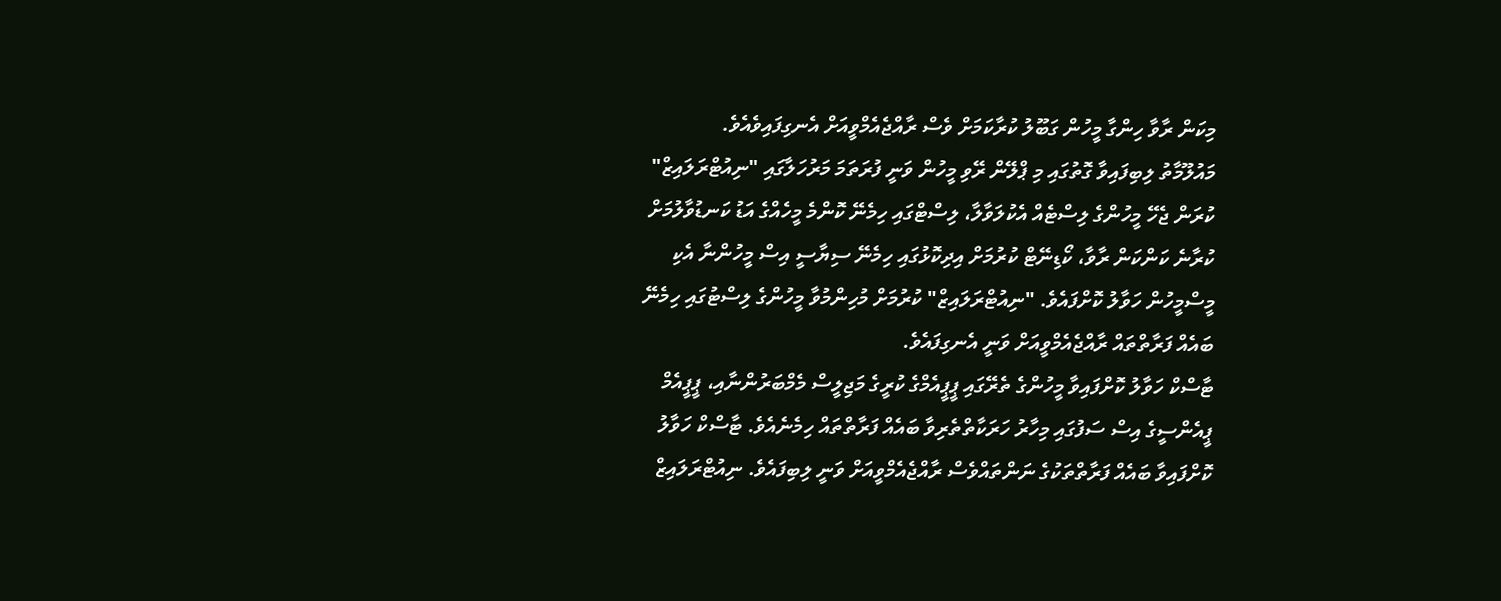މިކަން ރާވާ ހިންގާ މީހުން ގަބޫލު ކުރާކަމަށް ވެސް ރާއްޖެއެމްވީއަށް އެނގިފައިވެއެވެ.
މައުލޫމާތު ލިބިފައިވާ ގޮތުގައި މި ޕްލޭން ރޭވި މީހުން ވަނީ ފުރަތަމަ މަރުހަލާގައި "ނިއުޓްރަލައިޒް" ކުރަން ޖެހޭ މީހުންގެ ލިސްޓެއް އެކުލަވާލާ، ލިސްޓްގައި ހިމެނޭ ކޮންމެ މީހެއްގެ އަޑު ކަނޑުވާލުމަށް ކުރާނެ ކަންކަން ރާވާ، ކޯޑިނޭޓް ކުރުމަށް އިދިކޮޅުގައި ހިމެނޭ ސިޔާސީ އިސް މީހުންނާ އެކި މީސްމީހުން ހަވާލު ކޮށްފައެވެ. "ނިއުޓްރަލައިޒް" ކުރުމަށް މުހިންމުވާ މީހުންގެ ލިސްޓުގައި ހިމެނޭ ބައެއް ފަރާތްތައް ރާއްޖެއެމްވީއަށް ވަނީ އެނގިފައެވެ.
ޓާސްކް ހަވާލު ކޮށްފައިވާ މީހުންގެ ތެރޭގައި ޕީޕީއެމްގެ ކުރީގެ މަޖިލީސް މެމްބަރުންނާއި، ޕީޕީއެމް ޕީއެންސީގެ އިސް ސަފުގައި މިހާރު ހަރަކާތްތެރިވާ ބައެއް ފަރާތްތައް ހިމެނެއެވެ. ޓާސްކް ހަވާލު ކޮށްފައިވާ ބައެއް ފަރާތްތަކުގެ ނަންތައްވެސް ރާއްޖެއެމްވީއަށް ވަނީ ލިބިފައެވެ. ނިއުޓްރަލައިޒް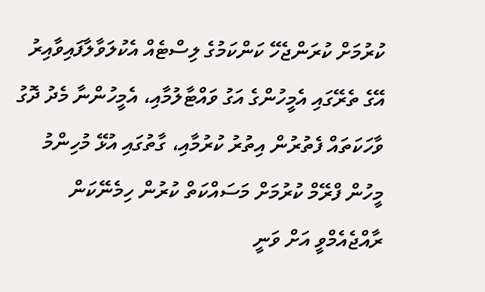ކުރުމަށް ކުރަންޖެހޭ ކަންކަމުގެ ލިސްޓެއް އެކުލަވާލާފައިވާއިރު އޭގެ ތެރޭގައި އެމީހުންގެ އަގު ވައްޓާލުމާއި، އެމީހުންނާ މެދު ދޮގު ވާހަކަތައް ފެތުރުން އިތުރު ކުރުމާއި، ގާތުގައި އުޅޭ މުހިންމު މީހުން ފްރޭމް ކުރުމަށް މަސައްކަތް ކުރުން ހިމެނޭކަން ރާއްޖެއެމްވީ އަށް ވަނީ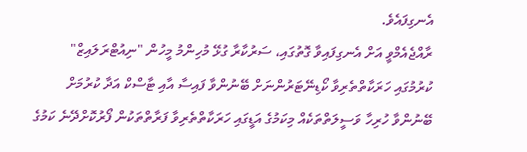އެނގިފައެވެ.
ރާއްޖެއެމްވީ އަށް އެނގިފައިވާ ގޮތުގައި، ސަރުކާރާ ގުޅޭ މުހިންމު މީހުން "ނިއުޓްރަލައިޒް" ކުރުމުގައި ހަރަކާތްތެރިވާ ކޯޑިނޭޓަރުންނަށް ބޭނުންވާ ފައިސާ އާއި ޓާސްކް އަދާ ކުރުމަށް ބޭނުންވާ ހުރިހާ ވަސީލަތްތަކެއް މިކަމުގެ އަޑީގައި ހަރަކާތްތެރިވާ ފަރާތްތަކުން ފޯރުކޮށްދޭނެ ކަމުގެ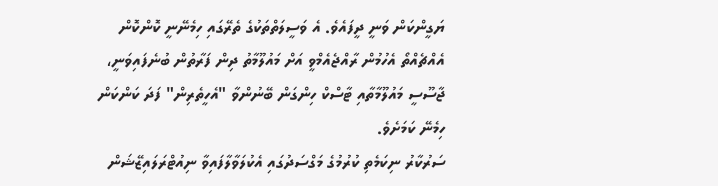ޔަގީންކަން ވަނީ ދީފައެވެ. އެ ވަސީލަތްތަކުގެ ތެރޭގައި ހިމެނޭނީ ކޮންކޮން އެއްޗެއްތޯ އެހުމުން ރާއްޖެއެމްވީ އަށް މައުލޫމާތު ދިން ފަރާތުން ބުނެފައިވަނީ، ޖާސޫސީ މައުލޫމާތާއި ޓާސްކް ހިންގަން ބޭނުންވާ "އެހީތެރިން" ފަދަ ކަންކަން ހިމެނޭ ކަމަށެވެ.
ސަރުކާރު ނިކަމެތި ކުރުމުގެ މަގްސަދުގައި އެކުލަވާލާފައިވާ ނިއުޓްރަލައިޒޭޝަން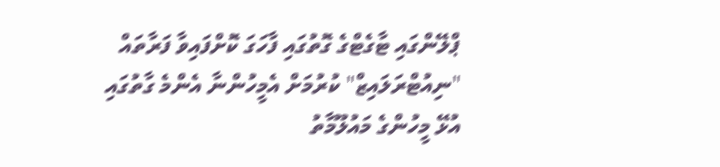ޕްލޭންގައި ޓާގެޓްގެ ގޮތުގައި ފާހަގަ ކޮށްފައިވާ ފަރާތައް "ނިއުޓްރަލައިޒް" ކުރުމަށް އެމީހުންނާ އެންމެ ގާތުގައި އުޅޭ މީހުންގެ މައުލޫމާތު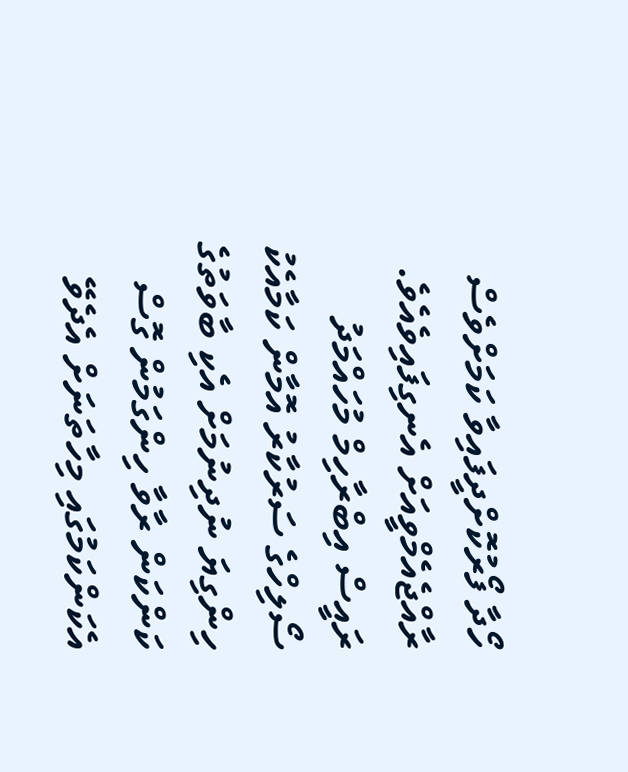ހޯދާ ފޯރުކޮށްދީފައިވާ ކަމަށްވެސް ރާއްޖެއެމްވީއަށް އެނގިފައިވެއެވެ.
ރައީސް އިބްރާހިމް މުހައްމަދު ސޯލިހްގެ ސަރުކާރު އޮމާން ކަމާއެކު ހިންގިޔަ ނުދިނުމަށް އެކި ބާވަތުގެ ކަންކަން ރާވާ ހިންގަމުން ގޮސް އެކަންކަމުގައި މިހާތަނަށް އެދެވޭ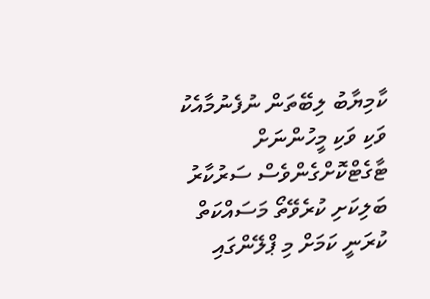ކާމިޔާބު ލިބޭތަން ނުފެނުމާއެކު ވަކި ވަކި މީހުންނަށް ޓާގެޓްކޮށްގެންވެސް ސަރުކާރު ބަލިކަށި ކުރެވޭތޯ މަސައްކަތް ކުރަނީ ކަމަށް މި ޕްލޭންގައި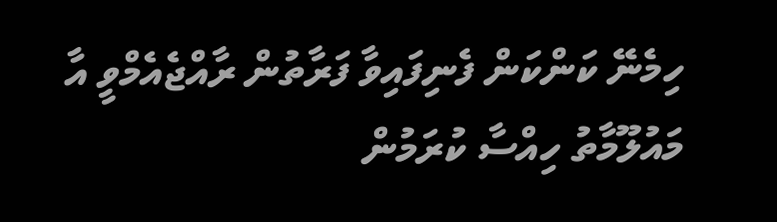ހިމެނޭ ކަންކަން ފެނިފައިވާ ފަރާތުން ރާއްޖެއެމްވީ އާ މައުލޫމާތު ހިއްސާ ކުރަމުން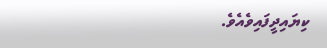ކިޔައިދީފައިވެއެވެ.